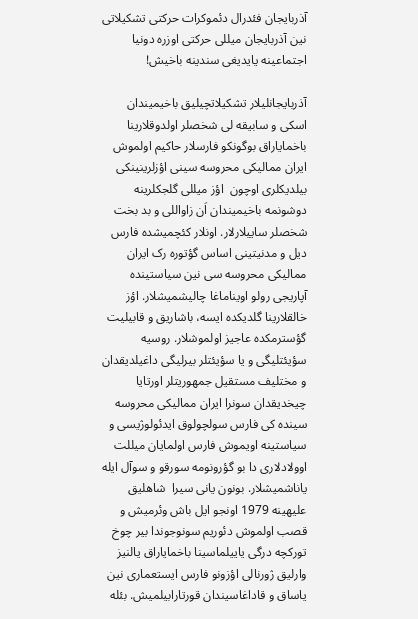آذربایجان فئدرال دئموکرات حرکتی تشکیلاتی نین آذربایجان میللی حرکتی اوزره دونیا اجتماعینه یایدیغی سندینه باخیش!

آذربایجانلیلار تشکیلاتچیلیق باخیمیندان اسکی و سابیقه لی شخصلر اولدوقلارینا باخمایاراق بوگونکو فارسلار حاکیم اولموش ایران ممالیکی محروسه سینی اؤزلرینینکی بیلدیکلری اوچون  اؤز میللی گلجکلرینه دوشونمه باخیمیندان اَن زاواللی و بد بخت شخصلر ساییلارلار. اونلار کئچمیشده فارس دیل و مدنیتینی اساس گؤتوره رک ایران ممالیکی محروسه سی نین سیاستینده آپاریجی رولو اویناماغا چالیشمیشلار. اؤز خالقلارینا گلدیکده ایسه، باشاریق و قابیلیت گؤسترمکده عاجیز اولموشلار. روسیه سؤیئتلیگی و یا سؤیئتلر بیرلیگی داغیلدیقدان و مختلیف مستقیل جمهوریتلر اورتایا چیخدیقدان سونرا ایران ممالیکی محروسه سینده کی فارس سولچولوق ایدئولوژیسی و سیاستینه اویموش فارس اولمایان میللت اوولادلاری دا بو گؤرونومه سورقو و سوآل ایله یاناشمیشلار. بونون یانی سیرا  شاهلیق علیهینه 1979 اونجو ایل باش وئرمیش و قصب اولموش دئوریم سونوجوندا بیر چوخ تورکچه درگی یاییلماسینا باخمایاراق یالنیز وارلیق ژورنالی اؤزونو فارس ایستعماری نین یاساق و قاداغاسیندان قورتارابیلمیش. بئله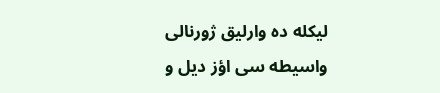لیکله ده وارلیق ژورنالی واسیطه سی اؤز دیل و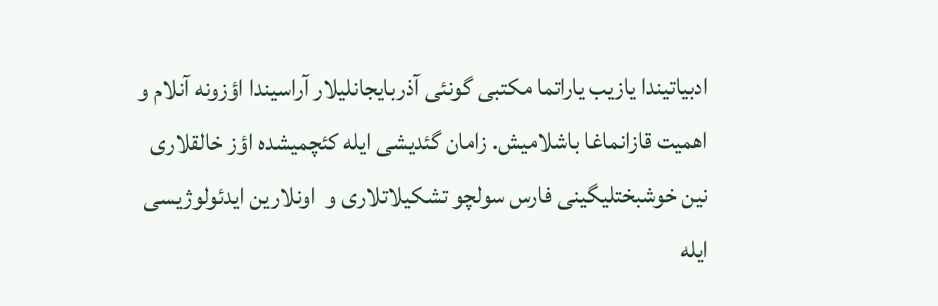ادبیاتیندا یازیب یاراتما مکتبی گونئی آذربایجانلیلار آراسیندا اؤزونه آنلام و اهمیت قازانماغا باشلامیش. زامان گئدیشی ایله کئچمیشده اؤز خالقلاری نین خوشبختلیگینی فارس سولچو تشکیلاتلاری و  اونلارین ایدئولوژیسی ایله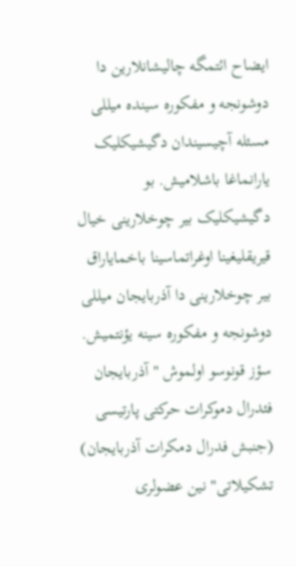ایضاح ائتمگه چالیشانلارین دا دوشونجه و مفکوره سینده میللی مسئله آچیسیندان دگیشیکلیک یارانماغا باشلامیش. بو دگیشیکلیک بیر چوخلارینی خیال قیریقلیغینا اوغراتماسینا باخمایاراق بیر چوخلارینی دا آذربایجان میللی دوشونجه و مفکوره سینه یؤنتمیش. سؤز قونوسو اولموش "آذربایجان فئدرال دموکرات حرکتی پارتیسی (جنبش فدرال دمکرات آذربایجان) تشکیلاتی" نین عضولری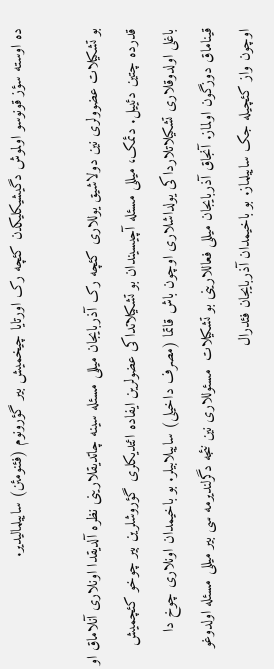ده اوسته سؤز قونوسو اولموش دگیشیکلیکدن کئچه رک اورتایا چیخمیش بیر گؤرونوم (فئنومئن) ساییلمالیدیر.

بو تشکیلات عضوولری نین دولاشیق یوللاری کئچه رک آذربایجان میللی مسئله سینه چاتدیقلارینی نظره آلدیقدا اونلاری آنلاماق او قدرده چتین دئییل. دئمک، میللی مسئله آچیسیندان بو تشکیلاتداکی عضولرین ایفاده ائتدیکلری گؤروشلرین بیر چوخو کئچمیش باغلی اولدوقلاری تشکیلاتلارداکی یولداشلاری اوچون باش قاتما (مصرف داخیلی) ساییلابیلر. بو باخیمدان اونلاری چوخ دا قیناماق دوزگون اولماز. آنجاق آذربایجان میللی فعاللارینی بو تشکیلات  مسئوللاری نین نئجه دگرلندیرمه سی بیر میللی مسئله اولدوغو اوچون واز کئچیله جک ساییلماز. بو باخیمدان آذربایجان فئدرال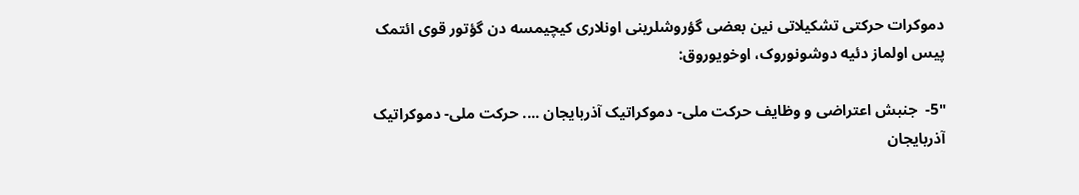دموکرات حرکتی تشکیلاتی نین بعضی گؤروشلرینی اونلاری کیچیمسه دن گؤتور قوی ائتمک پیس اولماز دئیه دوشونوروک، اوخویوروق:

"5-  جنبش اعتراضی و وظایف حرکت ملی- دموکراتیک آذربایجان .... حرکت ملی- دموکراتیک آذربایجان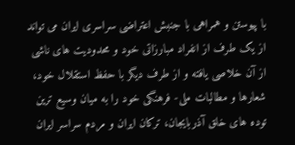با پیوستن و همراهی با جنبش اعتراضی سراسری ایران می تواند از یک طرف از انفراد مبارزاتی خود و محدودیت های ناشی از آن خلاصی یافته و از طرف دیگر با حفظ استقلال خود، شعارها و مطالبات ملی- فرهنگی خود را به میان وسیع ترین توده های خلق آذربایجان، ترکان ایران و مردم سراسر ایران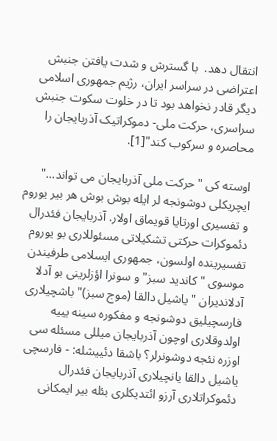انتقال دهد.  با گسترش و شدت یافتن جنبش اعتراضی در سراسر ایران، رژیم جمهوری اسلامی دیگر قادر نخواهد بود تا در خلوت سکوت جنبش سراسری، حرکت ملی- دموکراتیک آذربایجان را محاصره و سرکوب کند"[1].

اوسته کی "حرکت ملی آذربایجان می تواند..." ایچریکلی دوشونجه لر ایله بوش بوش هر بیر یوروم و تفسیری اورتایا قویماق اولار. آذربایجان فئدرال دئموکرات حرکتی تشکیلاتی مسئوللاری بو یوروم تفسیرینده اولسون، جمهوری ایسلامی طرفیندن موسوی "کاندید سبز" و سونرا اؤزلرینی بو آدلا آدلاندیران "یاشیل دالقا (موج سبز)" باشچیلاری فارسچیلیق دوشونجه و مفکوره سینه یییه اولدوقلاری اوچون آذربایجان میللی مسئله سی اوزره نئجه دوشونرلر؟ باشقا دئییشله: - فارسچی یاشیل دالقا یانچیلاری آذربایجان فئدرال دئموکراتلاری آرزو ائتدیکلری بئله بیر ایمکانی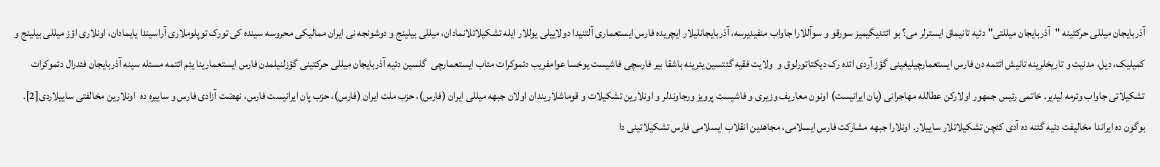آذربایجان میللی حرکتینه "آذربایجان میللتی" دئیه تانیماق ایسترلر می؟ بو ائتدیگیمیز سورقو و سوآللارا جاواب منفیدیرسه، آذربایجانلیلار ایچریده فارس ایستعماری آلتنیدا دولاییلی یوللار ایله تشکیلاتلانمادان، میللی بیلینج و دوشونجه نی ایران ممالیکی محروسه سینده کی تورک توپلوملاری آراسیندا یایمادان، اونلاری اؤز میللی بیلینج و کمیلیک، دیل، مدنیت و تاریخلرینه تانیش ائتمه دن فارس ایستعمارچیلیغینی گؤز آردی ائده رک دیکتاتورلوق و  ولایت فقیه گئتسین یئرینه باشقا بیر فارسچی فاشیست یوخسا عوامفریب دئموکرات مئاب ایستعمارچی  گلسین دئیه آذربایجان میللی حرکتینی گؤزلنیلمدن فارس ایستعمارینا یئم ائتمه مسئله سینه آذربایجان فئدرال دئموکرات تشکیلاتی جاواب وئرمه لیدیر. خاتمی رئیس جمهور اولارکن عطالله مهاجرانی (پان ایرانیست) اونون معاریف وزیری و فاشیست پرویز ورجاوندلر و اونلارین تشکیلات و قوماشلاریندان اولان جبهه میللی ایران (فارس)، حزب ملت ایران (فارس)، حزب پان ایرانیست فارس، نهضت آزادی فارس و ساییره ده  اونلارین مخالفتی ساییلاردی[2]. بوگون ده ایراندا مخالیفت دئیه گئنه ده آدی کئچن تشکیلاتلار ساییلار. اونلارا جبهه مشارکت فارس ایسلامی، مجاهدین انقلاب ایسلامی فارس تشکیلاتینی دا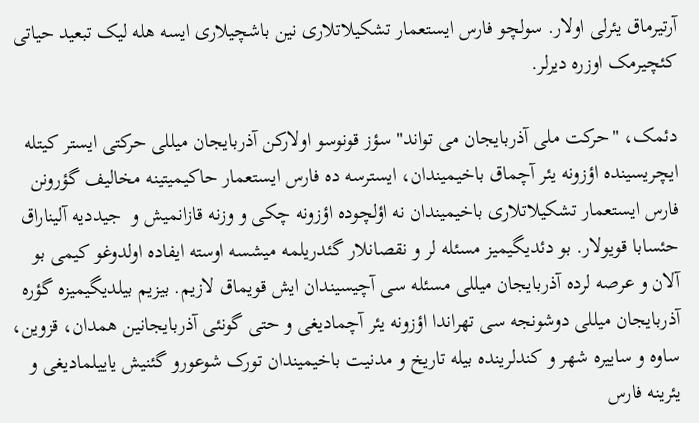آرتیرماق یئرلی اولار. سولچو فارس ایستعمار تشکیلاتلاری نین باشچیلاری ایسه هله لیک تبعید حیاتی کئچیرمک اوزره دیرلر.

دئمک، "حرکت ملی آذربایجان می تواند" سؤز قونوسو اولارکن آذربایجان میللی حرکتی ایستر کیتله ایچریسینده اؤزونه یئر آچماق باخیمیندان، ایسترسه ده فارس ایستعمار حاکیمیتینه مخالیف گؤرونن فارس ایستعمار تشکیلاتلاری باخیمیندان نه اؤلچوده اؤزونه چکی و وزنه قازانمیش و  جیددیه آلیناراق حئسابا قویولار. بو دئدیگیمیز مسئله لر و نقصانلار گئدریلمه میشسه اوسته ایفاده اولدوغو کیمی بو آلان و عرصه لرده آذربایجان میللی مسئله سی آچیسیندان ایش قویماق لازیم. بیزیم بیلدیگیمیزه گؤره آذربایجان میللی دوشونجه سی تهراندا اؤزونه یئر آچمادیغی و حتی گونئی آذربایجانین همدان، قزوین، ساوه و ساییره شهر و کندلرینده بیله تاریخ و مدنیت باخیمیندان تورک شوعورو گئنیش یاییلمادیغی و یئرینه فارس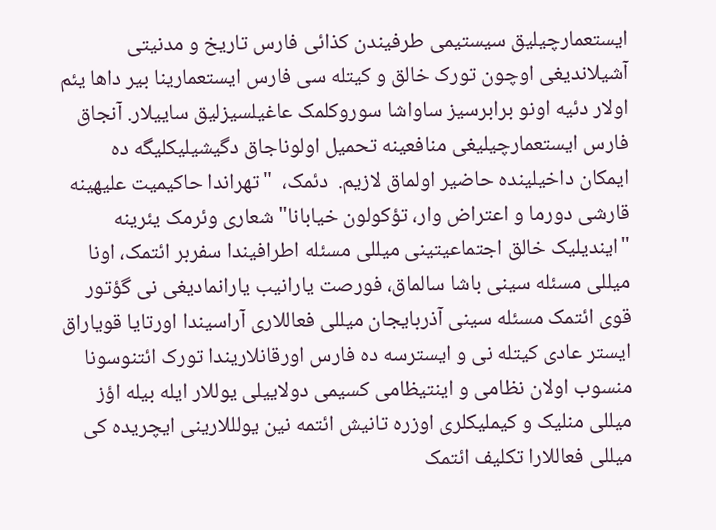ایستعمارچیلیق سیستیمی طرفیندن کذائی فارس تاریخ و مدنیتی آشیلاندیغی اوچون تورک خالق و کیتله سی فارس ایستعمارینا بیر داها یئم اولار دئیه اونو برابرسیز ساواشا سوروکلمک عاغیلسیزلیق ساییلار. آنجاق فارس ایستعمارچیلیغی منافعینه تحمیل اولوناجاق دگیشیلیکلیگه ده ایمکان داخیلینده حاضیر اولماق لازیم.  دئمک،  "تهراندا حاکیمیت علیهینه قارشی دورما و اعتراض وار، تؤکولون خیابانا" شعاری وئرمک یئرینه "ایندیلیک خالق اجتماعیتینی میللی مسئله اطرافیندا سفربر ائتمک، اونا میللی مسئله سینی باشا سالماق، فورصت یارانیب یارانمادیغی نی گؤتور قوی ائتمک مسئله سینی آذربایجان میللی فعاللاری آراسیندا اورتایا قویاراق ایستر عادی کیتله نی و ایسترسه ده فارس اورقانلاریندا تورک ائتنوسونا منسوب اولان نظامی و اینتیظامی کسیمی دولاییلی یوللار ایله بیله اؤز میللی منلیک و کیملیکلری اوزره تانیش ائتمه نین یولللارینی ایچریده کی میللی فعاللارا تکلیف ائتمک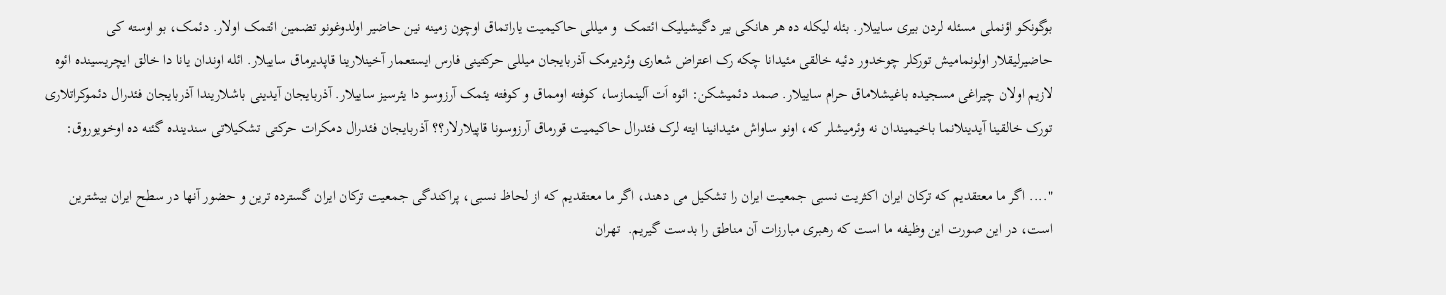بوگونکو اؤنملی مسئله لردن بیری ساییلار. بئله لیکله ده هر هانکی بیر دگیشیلیک ائتمک  و میللی حاکیمیت یاراتماق اوچون زمینه نین حاضیر اولدوغونو تضمین ائتمک اولار. دئمک، بو اوسته کی حاضیرلیقلار اولونمامیش تورکلر چوخدور دئیه خالقی مئیدانا چکه رک اعتراض شعاری وئردیرمک آذربایجان میللی حرکتینی فارس ایستعمار آخینلارینا قاپدیرماق ساییلار. ائله اوندان یانا دا خالق ایچریسینده ائوه لازیم اولان چیراغی مسجیده باغیشلاماق حرام ساییلار. صمد دئمیشکن: ائوه اَت آلینمازسا، کوفته اومماق و کوفته یئمک آرزوسو دا یئرسیز ساییلار. آذربایجان آیدینی باشلاریندا آذربایجان فئدرال دئموکراتلاری تورک خالقینا آیدینلانما باخیمیندان نه وئرمیشلر که، اونو ساواش مئیدانینا ایته لرک فئدرال حاکیمیت قورماق آرزوسونا قاپیلارلار؟؟ آذربایجان فئدرال دمکرات حرکتی تشکیلاتی سندینده گئنه ده اوخویوروق:

".... اگر ما معتقدیم که ترکان ایران اکثریت نسبی جمعیت ایران را تشکیل می دهند، اگر ما معتقدیم که از لحاظ نسبی، پراکندگی جمعیت ترکان ایران گسترده ترین و حضور آنها در سطح ایران بیشترین است، در این صورت این وظیفه ما است که رهبری مبارزات آن مناطق را بدست گیریم.  تهران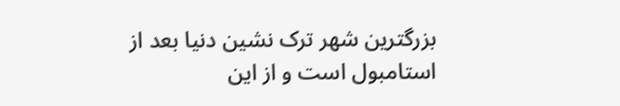بزرگترین شهر ترک نشین دنیا بعد از استامبول است و از این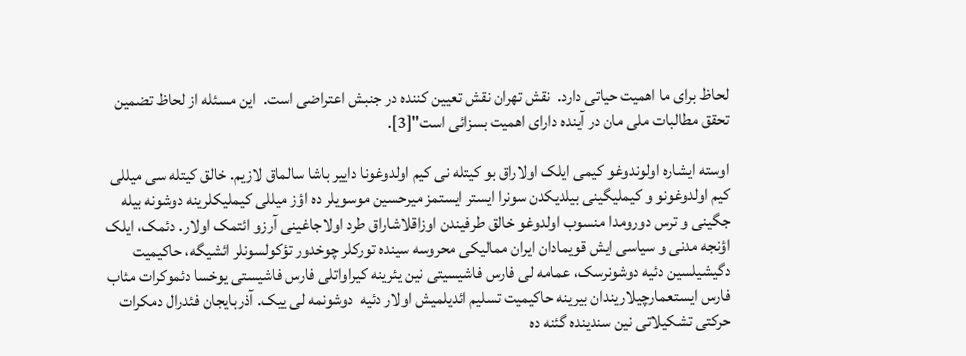لحاظ برای ما اهمیت حیاتی دارد.  نقش تهران نقش تعیین کننده در جنبش اعتراضی است.  این مسئله از لحاظ تضمین تحقق مطالبات ملی مان در آینده دارای اهمیت بسزائی است"[3].

اوسته ایشاره اولوندوغو کیمی ایلک اولاراق بو کیتله نی کیم اولدوغونا داییر باشا سالماق لازیم. خالق کیتله سی میللی کیم اولدوغونو و کیملیگینی بیلدیکدن سونرا ایستر ایستمز میرحسین موسویلر ده اؤز میللی کیملیکلرینه دوشونه بیله جگینی و ترس دورومدا منسوب اولدوغو خالق طرفیندن اوزاقلاشاراق طرد اولاجاغینی آرزو ائتمک اولار. دئمک، ایلک اؤنجه مدنی و سیاسی ایش قویمادان ایران ممالیکی محروسه سینده تورکلر چوخدور تؤکولسونلر ائشیگه، حاکیمیت دگیشیلسین دئیه دوشونرسک، عمامه لی فارس فاشیسیتی نین یئرینه کیراواتلی فارس فاشیستی یوخسا دئموکرات مئاب فارس ایستعمارچیلاریندان بیرینه حاکیمیت تسلیم ائدیلمیش اولار دئیه  دوشونمه لی ییک. آذربایجان فئدرال دمکرات حرکتی تشکیلاتی نین سندینده گئنه ده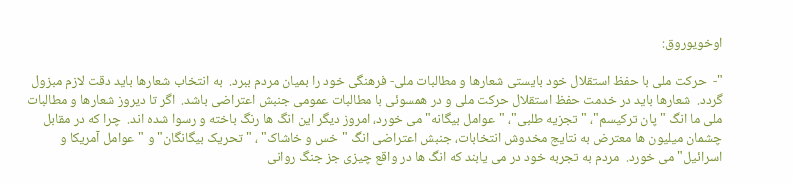اوخویوروق:

"-  حرکت ملی با حفظ استقلال خود بایستی شعارها و مطالبات ملی- فرهنگی خود را بمیان مردم ببرد.  به انتخاب شعارها باید دقت لازم مبزول گردد.  شعارها باید در خدمت حفظ استقلال حرکت ملی و در همسوئی با مطالبات عمومی جنبش اعتراضی باشد.  اگر تا دیروز شعارها و مطالبات ملی ما انگ "پان ترکیسم"، "تجزیه طلبی"، "عوامل بیگانه" می خورد، امروز دیگر این انگ ها رنگ باخته و رسوا شده اند.  چرا که در مقابل چشمان میلیون ها معترض به نتایج مخدوش انتخابات، جنبش اعتراضی انگ "خس و خاشاک" ، " تحریک بیگانگان" و "عوامل آمریکا و اسرائیل" می خورد.  مردم به تجربه خود در می یابند که انگ ها در واقع چیزی جز جنگ روانی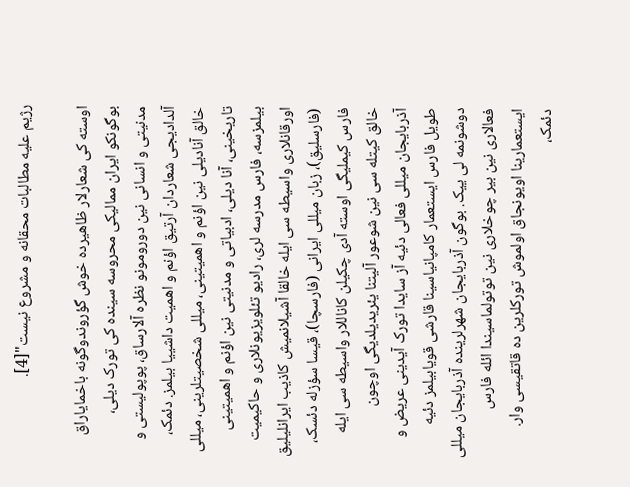رژیم علیه مطالبات محقانه و مشروع نیست"[4].

اوسته کی شعارلار ظاهیرده خوش گؤروندوگونه باخمایاراق بوگونکو ایران ممالیکی محروسه سینده کی تورک دیلی، مدنیتی و انسانی نین دورومونو نظره آلارساق، پوپولیستی و آلدادیجی شعاردان آرتیق اؤنم و اهمیت داشییا بیلمز. دئمک، خالق آنادیلی نین اؤنم و اهمیتینی، میللی شخصیتلرینی، میللی تاریخینی، آنا دیلی، ادبیاتی و مدنیتی نین اؤنم و اهمیتینی بیلمزسه، فارس مدرسه لری، رادیو تئلویزیونلاری و حاکیمیت اورقانلاری واسیطه سی ایله خالقا آشیلانمیش کاذیب ایرانلیلیق (فارسلیق)، زبان میللی ایرانی (فارسچا)، قیسا سؤزله دئسک، فارس کیملیگی اوسته آدی چکیلن کاناللار واسیطه سی ایله خالق کیتله سی نین شوعور آلیتنا یئریدیلدیگی اوچون آذربایجان میللی فعالی دئیه آز سایدا تورک آیدینی عریض و طویل فارس ایستعمار کامپانیاسینا قارشی قویابیلمز دئیه دوشونمه لی ییک. بوگون آذربایجان شهرلرینده آذربایجان میللی فعالاری نین بیر چوخلاری نین توتولماسیندا ائله فارس ایستعمارینا اویونجاق اولموش تورکلرین ده قاتقیسی وار. دئمک،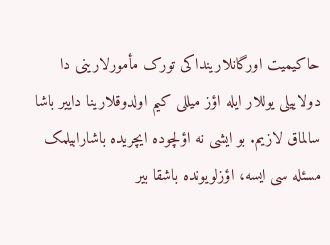حاکیمیت اورگانلارینداکی تورک مأمورلارینی دا دولاییلی یوللار ایله اؤز میللی کیم اولدوقلارینا داییر باشا سالماق لازیم. بو ایشی نه اؤلچوده ایچریده باشارابیلمک مسئله سی ایسه، اؤزلویونده باشقا بیر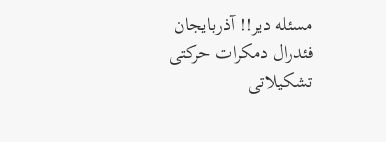مسئله دیر!! آذربایجان فئدرال دمکرات حرکتی تشکیلاتی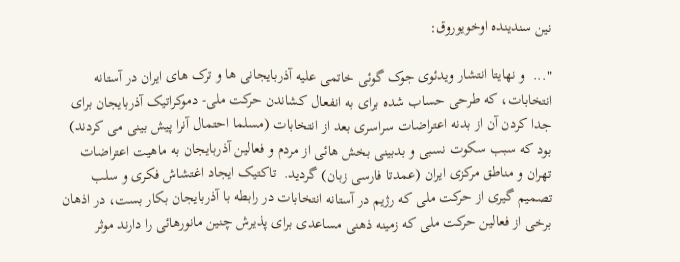نین سندینده اوخویوروق:

"...  و نهایتا انتشار ویدئوی جوک گوئی خاتمی علیه آذربایجانی ها و ترک های ایران در آستانه انتخابات، که طرحی حساب شده برای به انفعال کشاندن حرکت ملی- دموکراتیک آذربایجان برای جدا کردن آن از بدنه اعتراضات سراسری بعد از انتخابات (مسلما احتمال آنرا پیش بینی می کردند) بود که سبب سکوت نسبی و بدبینی بخش هائی از مردم و فعالین آذربایجان به ماهیت اعتراضات تهران و مناطق مرکزی ایران (عمدتا فارسی زبان) گردید.  تاکتیک ایجاد اغتشاش فکری و سلب تصمیم گیری از حرکت ملی که رژیم در آستانه انتخابات در رابطه با آذربایجان بکار بست، در اذهان برخی از فعالین حرکت ملی که زمینه ذهنی مساعدی برای پذیرش چنین مانورهائی را دارند موثر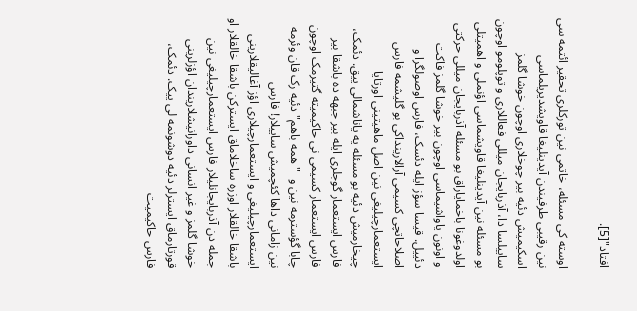افتاد"[5].

اوسته کی مسئله، خاتمی نین تورکلری تحقیر ائتمه سی نین رقیبی طرفیندن آیدینلیغا قاویشدیریلماسی اسکیمیش دئیه بیر چوخلاری اوچون خوشا گلمز ساییلسا دا، آذربایجان میللی فعاللاری و توپلومو اوچون بو مسئله نین آیدینلیغا قاویشماسی اؤنملی و اهمیتلی اولدوغونا باخمایاراق بو مسئله آذربایجان میللی حرکتی و اونون یاواشیماسی اوچون بیر خوشا گلمز فاکت دئییل. قیسا سؤز ایله دئسک، فارس اوصولگرا و اصلاحاتچی کسیمی آرالارینداکی بو گلیشمه فارس ایستعمارچیلیغی نین اصل ماهیتینی اورتایا چیخارمیش دئیه بو مسئله یه یاناشمالی ییق. دئمک، فارس ایستعمار گوجلری ایله بیر جبهه ده باشقا بیر فارس ایستعمار کسیمی نی حاکیمیته گتیرمک اوچون چابا گؤسترمه نین و  "همه باهم" دئیه رک قان وئرمه نین زامانی داها کئچمیش ساییلار! فارس ایستعمارچیلیغی و ایستعمارچیلاری اؤز آغالیقلارینی باشقا خالقلار اوزره ساخلاماق ایسترکن باشقا خالقلار او جمله دن آذربایجانلیلار فارس ایستعمارچیلیغی نین خوشا گلمز و غیر انسانی داورانیشلاریندان اؤزلرینی قورتارماق ایسترلر دئیه دوشونمه لی ییک. دئمک، فارس حاکیمیت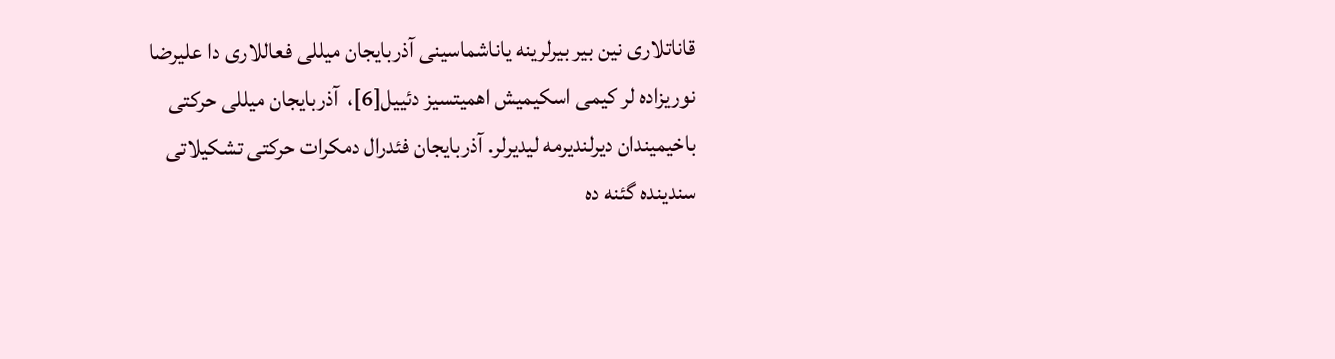قاناتلاری نین بیر بیرلرینه یاناشماسینی آذربایجان میللی فعاللاری دا علیرضا نوریزاده لر کیمی اسکیمیش اهمیتسیز دئییل[6]،  آذربایجان میللی حرکتی باخیمیندان دیرلندیرمه لیدیرلر. آذربایجان فئدرال دمکرات حرکتی تشکیلاتی سندینده گئنه ده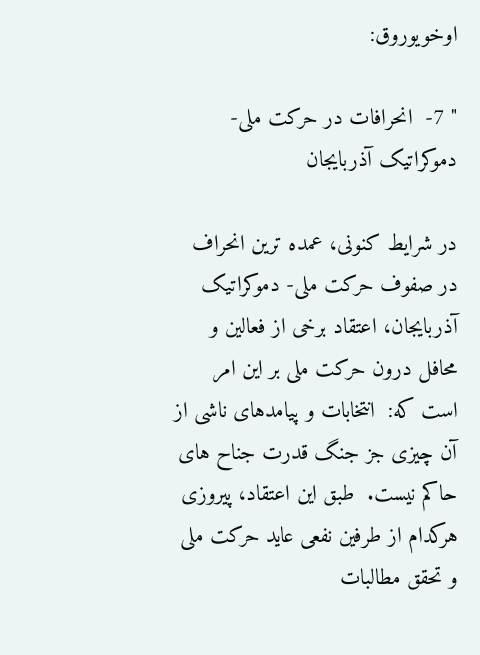اوخویوروق:

" 7-  انحرافات در حرکت ملی- دموکراتیک آذربایجان

در شرایط کنونی، عمده ترین انحراف در صفوف حرکت ملی- دموکراتیک آذربایجان، اعتقاد برخی از فعالین و محافل درون حرکت ملی بر این امر است که:  انتخابات و پیامدهای ناشی از آن چیزی جز جنگ قدرت جناح های حاکم نیست.  طبق این اعتقاد، پیروزی هرکدام از طرفین نفعی عاید حرکت ملی و تحقق مطالبات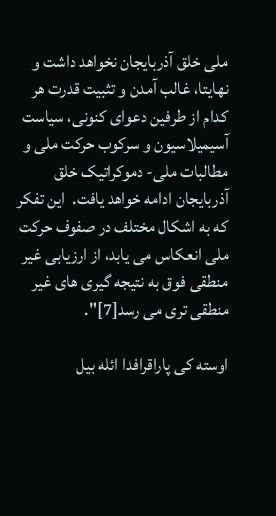ملی خلق آذربایجان نخواهد داشت و نهایتا، غالب آمدن و تثبیت قدرت هر کدام از طرفین دعوای کنونی، سیاست آسیمیلاسیون و سرکوب حرکت ملی و مطالبات ملی- دموکراتیک خلق آذربایجان ادامه خواهد یافت.  این تفکر که به اشکال مختلف در صفوف حرکت ملی انعکاس می یابد، از ارزیابی غیر منطقی فوق به نتیجه گیری های غیر منطقی تری می رسد[7]".

اوسته کی پاراقرافدا ائله بیل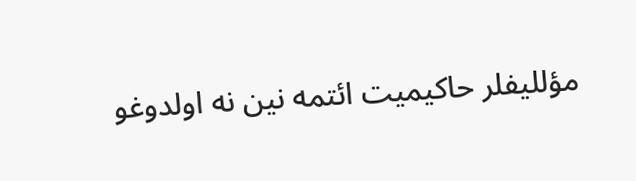مؤللیفلر حاکیمیت ائتمه نین نه اولدوغو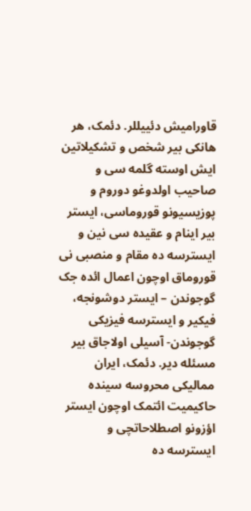قاورامیش دئییللر. دئمک، هر هانکی بیر شخص و تشکیلاتین ایش اوسته گلمه سی و صاحیب اولدوغو دوروم و پوزیسیونو قوروماسی، ایستر بیر اینام و عقیده سی نین و ایسترسه ده مقام و منصبی نی قوروماق اوچون اعمال ائده جک گوجوندن – ایستر دوشونجه، فیکیر و ایسترسه فیزیکی گوجوندن- آسیلی اولاجاق بیر مسئله دیر. دئمک، ایران ممالیکی محروسه سینده حاکیمیت ائتمک اوچون ایستر اؤزونو اصطلاحاتچی و ایسترسه ده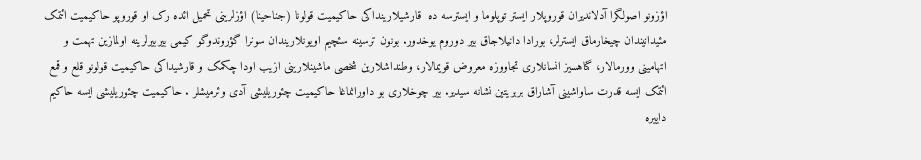اؤزونو اصولگرا آدلاندیران قوروپلار ایستر توپلوما و ایسترسه ده  قارشیلارینداکی حاکیمیت قولونا (جناحینا) اؤزلرینی تحمیل ائده رک او قوروپو حاکیمیت ائتمک مئیدانیندان چیخارماق ایسترلر، بورادا دانیلاجاق بیر دوروم یوخدور. بونون ترسینه سئچیم اویونلاریندان سونرا گؤروندوگو کیمی بیربیرلرینه اولمازین تهمت و اتهامینی وورمالار، گناهسیز انسانلاری تجاووزه معروض قویمالار، وطنداشلارین شخصی ماشینلارینی ازیب اودا چکمک و قارشیداکی حاکیمیت قولونو قلع و قمع ائتمک ایسه قدرت ساواشینی آشاراق بربریتین نشانه سیدیر. بیر چوخلاری بو داورانماغا حاکیمیت چئوریلیشی آدی وئرمیشلر . حاکیمیت چئوریلیشی ایسه حاکیم داییره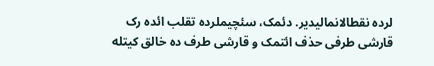لرده نقطالانمالیدیر. دئمک، سئچیملرده تقلب ائده رک قارشی طرفی حذف ائتمک و قارشی طرف ده خالق کیتله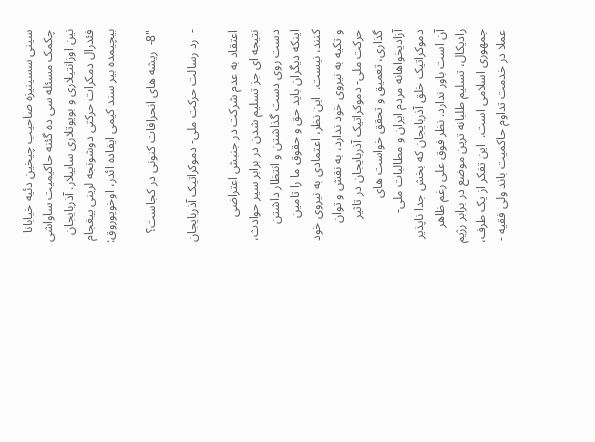سینی سسینیزه صاحیب چیخین دئیه خیابانا چکمک مسئله سی ده گئنه حاکیمیت ساواشی نین اوزانتیلاری و بویوتلاری ساییلار. آذربایجان فئدرال دمکرات حرکتی دوشونجه لرینی ییغجام بیچیمده بیر سند کیمی ایفاده ائدر، اوخویوروق:

"8-  ریشه های انحرافات کنونی در کجاست؟

-  رد رسالت حرکت ملی- دموکراتیک آذربایجان

اعتقاد به عدم شرکت در جنبش اعتراضی نتیجه ای جز تسلیم شدن در برابر سیر حوادث، دست روی دست گذاشتن و انتظار داشتن اینکه دیگران باید حق و حقوق ما را تامین کنند، نیست.  این نظر، اعتمادی به نیروی خود و تکیه به نیروی خود ندارد، به نقش و توان حرکت ملی- دموکراتیک آذربایجان در تاثیر گذاری، تعمیق و تحقق خواست های آزادیخواهانه مردم ایران و مطالبات ملی- دموکراتیک خلق آذربایجان که بخش جدا ناپذیر آن است باور ندارد. نظر فوق علی رغم ظاهر رادیکال، تسلیم طلبانه ترین موضع در برابر رژیم جمهوری اسلامی است.  این تفکر از یک طرف، عملا در خدمت تداوم حاکمیت باند ولی فقیه -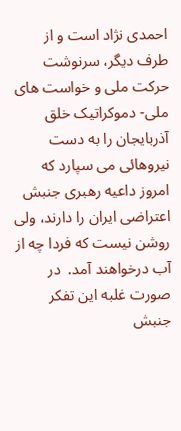احمدی نژاد است و از طرف دیگر، سرنوشت حرکت ملی و خواست های ملی- دموکراتیک خلق آذربایجان را به دست نیروهائی می سپارد که امروز داعیه رهبری جنبش اعتراضی ایران را دارند، ولی روشن نیست که فردا چه از آب درخواهند آمد.  در صورت غلبه این تفکر جنبش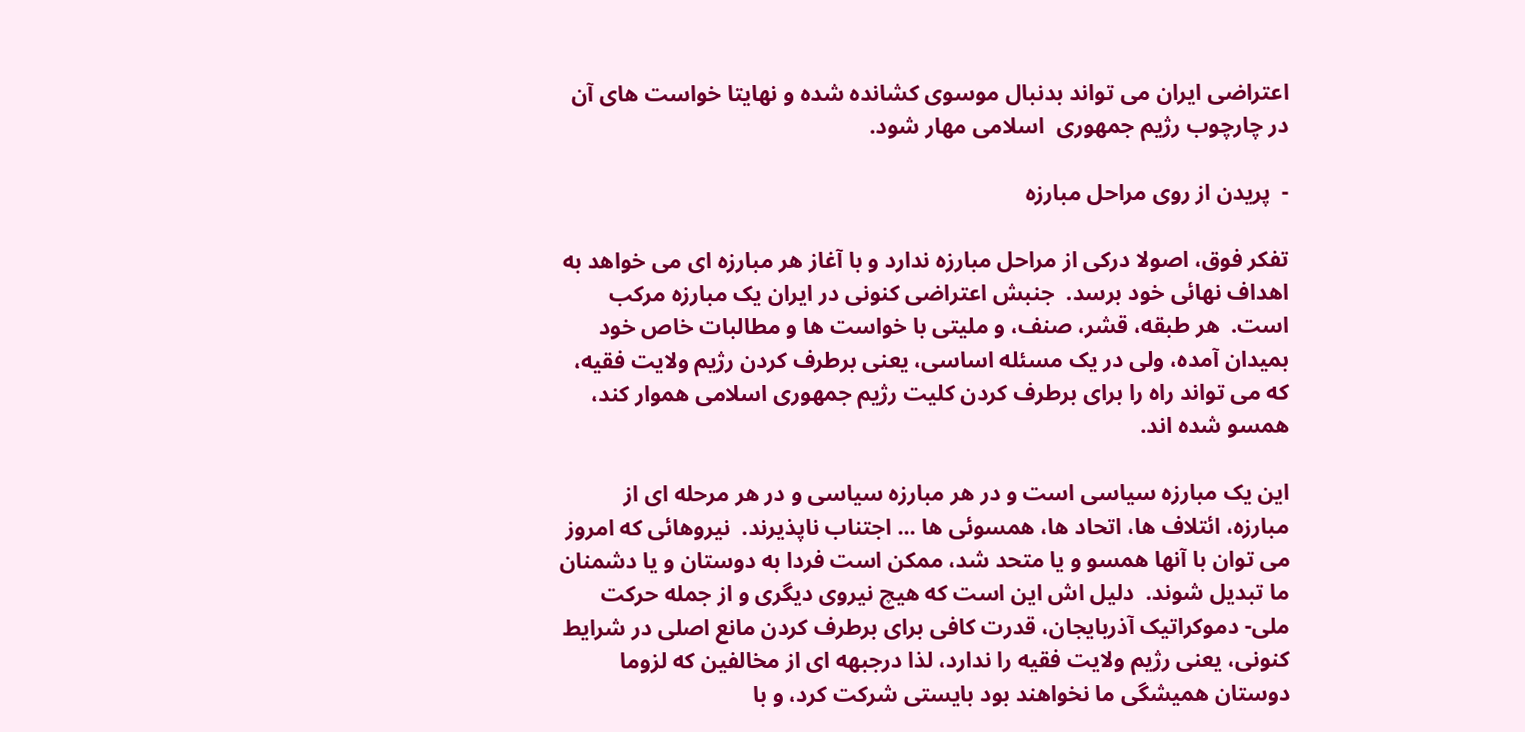اعتراضی ایران می تواند بدنبال موسوی کشانده شده و نهایتا خواست های آن در چارچوب رژیم جمهوری  اسلامی مهار شود.

-  پریدن از روی مراحل مبارزه

تفکر فوق، اصولا درکی از مراحل مبارزه ندارد و با آغاز هر مبارزه ای می خواهد به اهداف نهائی خود برسد.  جنبش اعتراضی کنونی در ایران یک مبارزه مرکب است.  هر طبقه، قشر، صنف، و ملیتی با خواست ها و مطالبات خاص خود بمیدان آمده، ولی در یک مسئله اساسی، یعنی برطرف کردن رژیم ولایت فقیه، که می تواند راه را برای برطرف کردن کلیت رژیم جمهوری اسلامی هموار کند، همسو شده اند.

این یک مبارزه سیاسی است و در هر مبارزه سیاسی و در هر مرحله ای از مبارزه، ائتلاف ها، اتحاد ها، همسوئی ها ... اجتناب ناپذیرند.  نیروهائی که امروز می توان با آنها همسو و یا متحد شد، ممکن است فردا به دوستان و یا دشمنان ما تبدیل شوند.  دلیل اش این است که هیچ نیروی دیگری و از جمله حرکت ملی- دموکراتیک آذربایجان، قدرت کافی برای برطرف کردن مانع اصلی در شرایط کنونی، یعنی رژیم ولایت فقیه را ندارد، لذا درجبهه ای از مخالفین که لزوما دوستان همیشگی ما نخواهند بود بایستی شرکت کرد، و با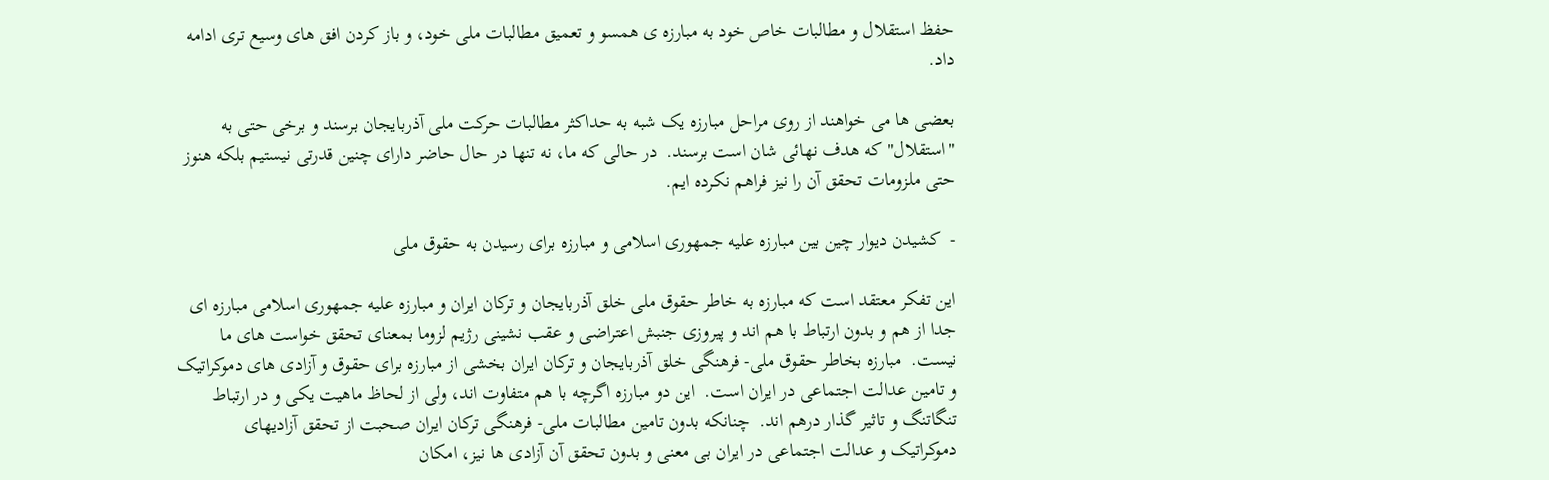حفظ استقلال و مطالبات خاص خود به مبارزه ی همسو و تعمیق مطالبات ملی خود، و باز کردن افق های وسیع تری ادامه داد.

بعضی ها می خواهند از روی مراحل مبارزه یک شبه به حداکثر مطالبات حرکت ملی آذربایجان برسند و برخی حتی به "استقلال" که هدف نهائی شان است برسند.  در حالی که ما، نه تنها در حال حاضر دارای چنین قدرتی نیستیم بلکه هنوز حتی ملزومات تحقق آن را نیز فراهم نکرده ایم.

-  کشیدن دیوار چین بین مبارزه علیه جمهوری اسلامی و مبارزه برای رسیدن به حقوق ملی

این تفکر معتقد است که مبارزه به خاطر حقوق ملی خلق آذربایجان و ترکان ایران و مبارزه علیه جمهوری اسلامی مبارزه ای جدا از هم و بدون ارتباط با هم اند و پیروزی جنبش اعتراضی و عقب نشینی رژیم لزوما بمعنای تحقق خواست های ما نیست.  مبارزه بخاطر حقوق ملی- فرهنگی خلق آذربایجان و ترکان ایران بخشی از مبارزه برای حقوق و آزادی های دموکراتیک و تامین عدالت اجتماعی در ایران است.  این دو مبارزه اگرچه با هم متفاوت اند، ولی از لحاظ ماهیت یکی و در ارتباط تنگاتنگ و تاثیر گذار درهم اند.  چنانکه بدون تامین مطالبات ملی- فرهنگی ترکان ایران صحبت از تحقق آزادیهای دموکراتیک و عدالت اجتماعی در ایران بی معنی و بدون تحقق آن آزادی ها نیز، امکان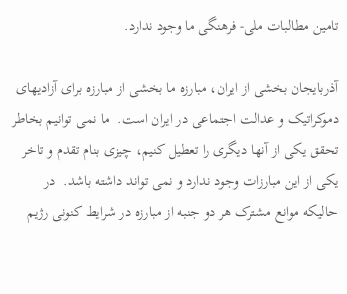تامین مطالبات ملی- فرهنگی ما وجود ندارد.

آذربایجان بخشی از ایران، مبارزه ما بخشی از مبارزه برای آزادیهای دموکراتیک و عدالت اجتماعی در ایران است.  ما نمی توانیم بخاطر تحقق یکی از آنها دیگری را تعطیل کنیم، چیزی بنام تقدم و تاخر یکی از این مبارزات وجود ندارد و نمی تواند داشته باشد.  در حالیکه موانع مشترک هر دو جنبه از مبارزه در شرایط کنونی رژیم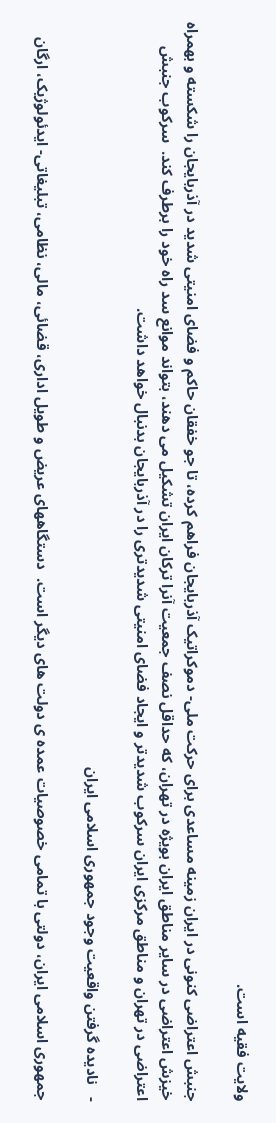ولایت فقیه است.

جنبش اعتراضی کنونی در ایران زمینه مساعدی برای حرکت ملی- دموکراتیک آذربایجان فراهم کرده، تا جو خفقان حاکم و فضای امنیتی شدید در آذربایجان را شکسته و بهمراه خیزش اعتراضی در سایر مناطق ایران بویژه در تهران، که حداقل نصف جمعیت آنرا ترکان ایران تشکیل می دهند، بتواند موانع سد راه خود را برطرف کند.  سرکوب جنبش اعتراضی در تهران و مناطق مرکزی ایران سرکوب شدیدتر و ایجاد فضای امنیتی شدیدتری را در آذربایجان بدنبال خواهد داشت.

-   نادیده گرفتن واقعیت وجود جمهوری اسلامی ایران

جمهوری اسلامی ایران، دولتی با تمامی خصوصیات عمده ی دولت های دیگر است.  دستگاههای عریض و طویل اداری، قضائی، مالی، نظامی، تبلیغاتی- ایدئولوژیک، ارگان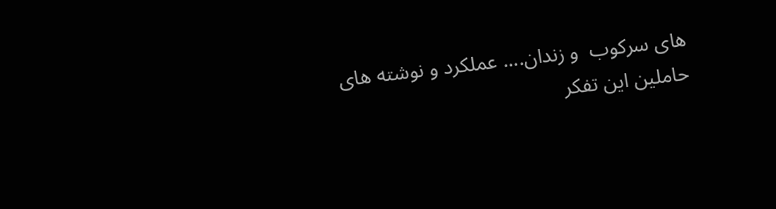های سرکوب  و زندان.... عملکرد و نوشته های حاملین این تفکر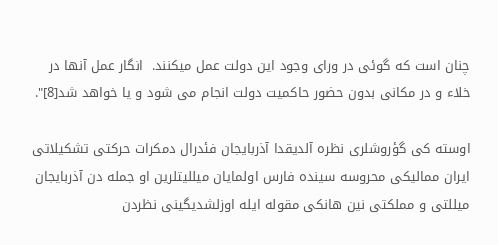چنان است که گوئی در ورای وجود این دولت عمل میکنند.  انگار عمل آنها در خلاء و در مکانی بدون حضور حاکمیت دولت انجام می شود و یا خواهد شد[8]".

اوسته کی گؤروشلری نظره آلدیقدا آذربایجان فئدرال دمکرات حرکتی تشکیلاتی ایران ممالیکی محروسه سینده فارس اولمایان میللیتلرین او جمله دن آذربایجان میللتی و مملکتی نین هانکی مقوله ایله اوزلشدیگینی نظردن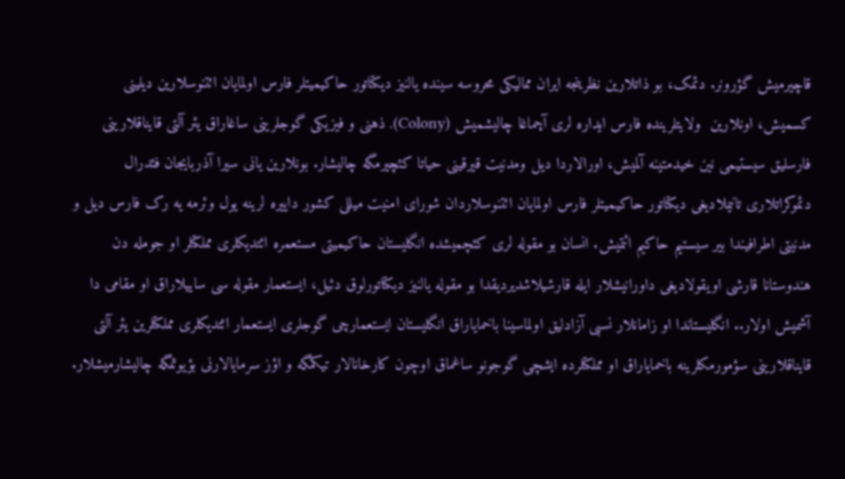قاچیرمیش گؤرونر. دئمک، بو ذاتلارین نظرینجه ایران ممالیکی محروسه سینده یالنیز دیکتاتور حاکیمیتلر فارس اولمایان ائتنوسلارین دیلینی کسمیش، اونلارین  ولایتلرینده فارس ایداره لری آچماغا چالیشمیش (Colony). ذهنی و فیزیکی گوجلرینی ساغاراق یئر آلتی قایناقلارینی فارسلیق سیستیمی نین خیدمتینه آلمیش، اورالاردا دیل ومدنیت قیرقینی حیاتا کئچیرمگه چالیشار. بونلارین یانی سیرا آذربایجان فئدرال دئموکراتلاری تانیملادیغی دیکتاتور حاکیمیتلر فارس اولمایان ائتنوسلاردان شورای امنیت میللی کشور داییره لرینه یول وئرمه یه رک فارس دیل و مدنیتی اطرافیندا بیر سیستیم حاکیم ائتمیش. انسان بو مقوله لری کئچمیشده انگلیستان حاکیمیتی مستعمره ائتدیکلری مملکتلر او جومله دن هندوستانا قارشی اویقولادیغی داورانیشلار ایله قارشیلاشدیردیقدا بو مقوله یالنیز دیکتاتورلوق دئیل، ایستعمار مقوله سی ساییلاراق او مقامی دا آشمیش اولار.. انگلیستاندا او زامانلار نسبی آزادلیق اولماسینا باخمایاراق انگلیستان ایستعمارچی گوجلری ایستعمار ائتدیکلری مملکتلرین یئر آلتی قایناقلارینی سؤمورمکلرینه باخمایاراق او مملکتلرده ایشچی گوجونو ساغماق اوچون کارخانالار تیکمگه و اؤز سرمایالارنی بؤیوتمگه چالیشارمیشلار.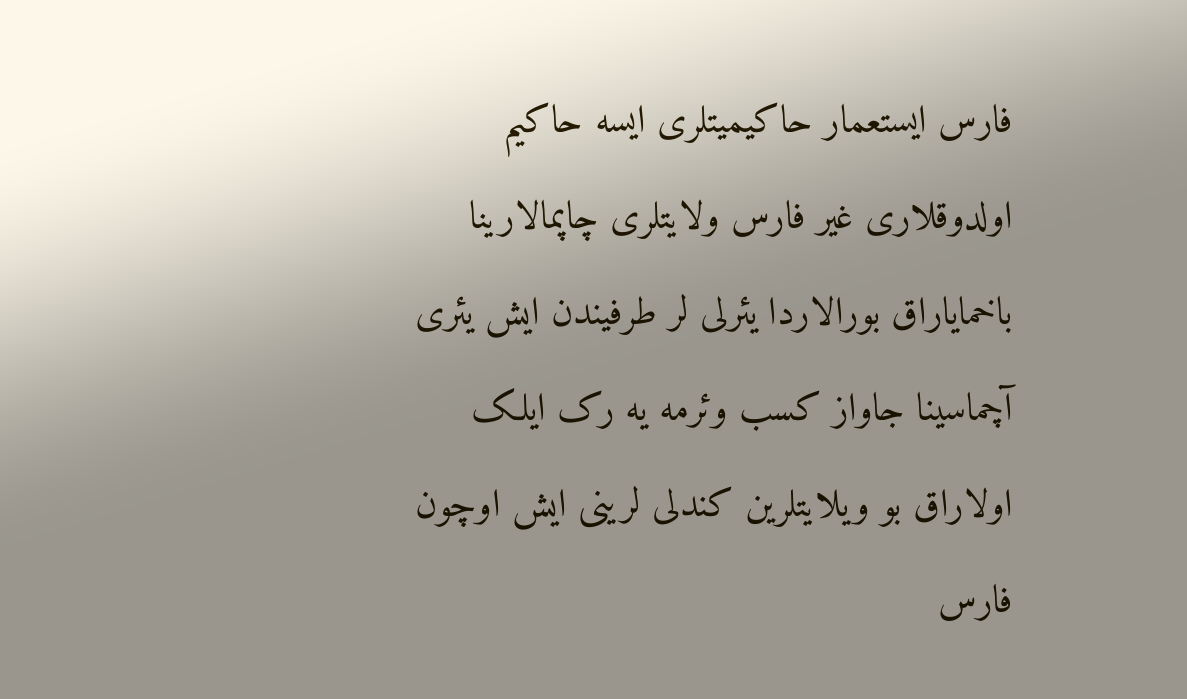فارس ایستعمار حاکیمیتلری ایسه حاکیم اولدوقلاری غیر فارس ولایتلری چاپمالارینا باخمایاراق بورالاردا یئرلی لر طرفیندن ایش یئری آچماسینا جاواز کسب وئرمه یه رک ایلک اولاراق بو ویلایتلرین کندلی لرینی ایش اوچون فارس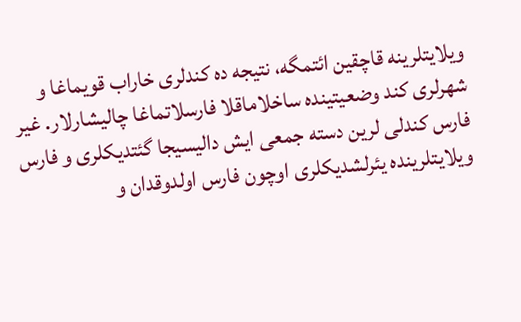ویلایتلرینه قاچقین ائتمگه، نتیجه ده کندلری خاراب قویماغا و شهرلری کند وضعیتینده ساخلاماقلا فارسلاتماغا چالیشارلار. غیر فارس کندلی لرین دسته جمعی ایش دالیسیجا گئتدیکلری و فارس ویلایتلرینده یئرلشدیکلری اوچون فارس اولدوقدان و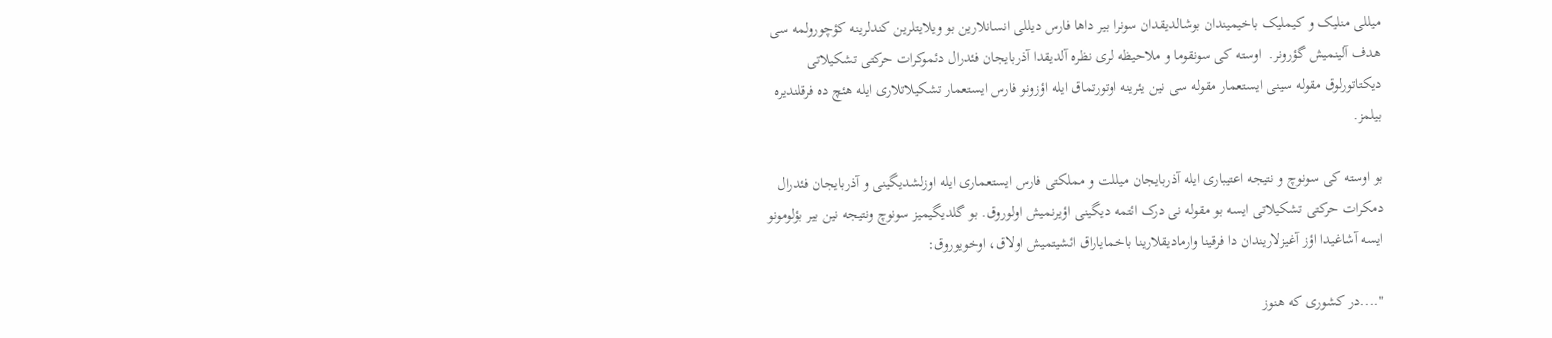میللی منلیک و کیملیک باخیمیندان بوشالدیقدان سونرا بیر داها فارس دیللی انسانلارین بو ویلایتلرین کندلرینه کؤچورولمه سی هدف آلینمیش گؤرونر.  اوسته کی سونقوما و ملاحیظه لری نظره آلدیقدا آذربایجان فئدرال دئموکرات حرکتی تشکیلاتی دیکتاتورلوق مقوله سینی ایستعمار مقوله سی نین یئرینه اوتورتماق ایله اؤزونو فارس ایستعمار تشکیلاتلاری ایله هئچ ده فرقلندیره بیلمز.

بو اوسته کی سونوچ و نتیجه اعتیباری ایله آذربایجان میللت و مملکتی فارس ایستعماری ایله اوزلشدیگینی و آذربایجان فئدرال دمکرات حرکتی تشکیلاتی ایسه بو مقوله نی درک ائتمه دیگینی اؤیرنمیش اولوروق. بو گلدیگیمیز سونوچ ونتیجه نین بیر بؤلومونو ایسه آشاغیدا اؤز آغیزلاریندان دا فرقینا وارمادیقلارینا باخمایاراق ائشیتمیش اولاق، اوخویوروق:

"....در کشوری که هنوز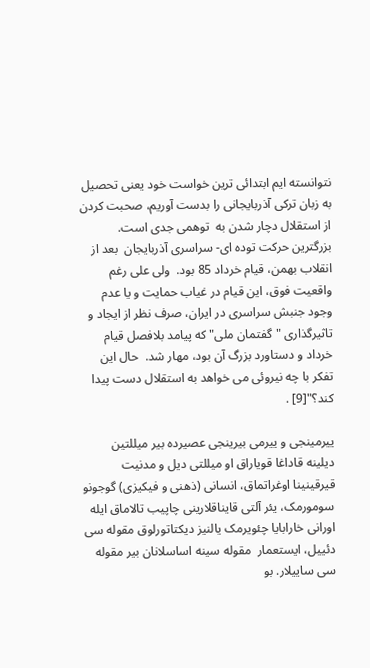نتوانسته ایم ابتدائی ترین خواست خود یعنی تحصیل به زبان ترکی آذربایجانی را بدست آوریم، صحبت کردن از استقلال دچار شدن به  توهمی جدی است. بزرگترین حرکت توده ای- سراسری آذربایجان  بعد از انقلاب بهمن، قیام خرداد 85 بود.  ولی علی رغم واقعیت فوق، این قیام در غیاب حمایت و یا عدم وجود جنبش سراسری در ایران، صرف نظر از ایجاد و تاثیرگذاری "گفتمان ملی" که پیامد بلافصل قیام خرداد و دستاورد بزرگ آن بود، مهار شد.  حال این تفکر با چه نیروئی می خواهد به استقلال دست پیدا کند؟"[9] .

ییرمینجی و ییرمی بیرینجی عصیرده بیر میللتین دیلینه قاداغا قویاراق او میللتی دیل و مدنیت قیرقینینا اوغراتماق، انسانی (ذهنی و فیکیزی) گوجونو سومورمک، یئر آلتی قایناقلارینی چاپیب تالاماق ایله اورانی خارابایا چئویرمک یالنیز دیکتاتورلوق مقوله سی دئییل، ایستعمار  مقوله سینه اساسلانان بیر مقوله سی ساییلار. بو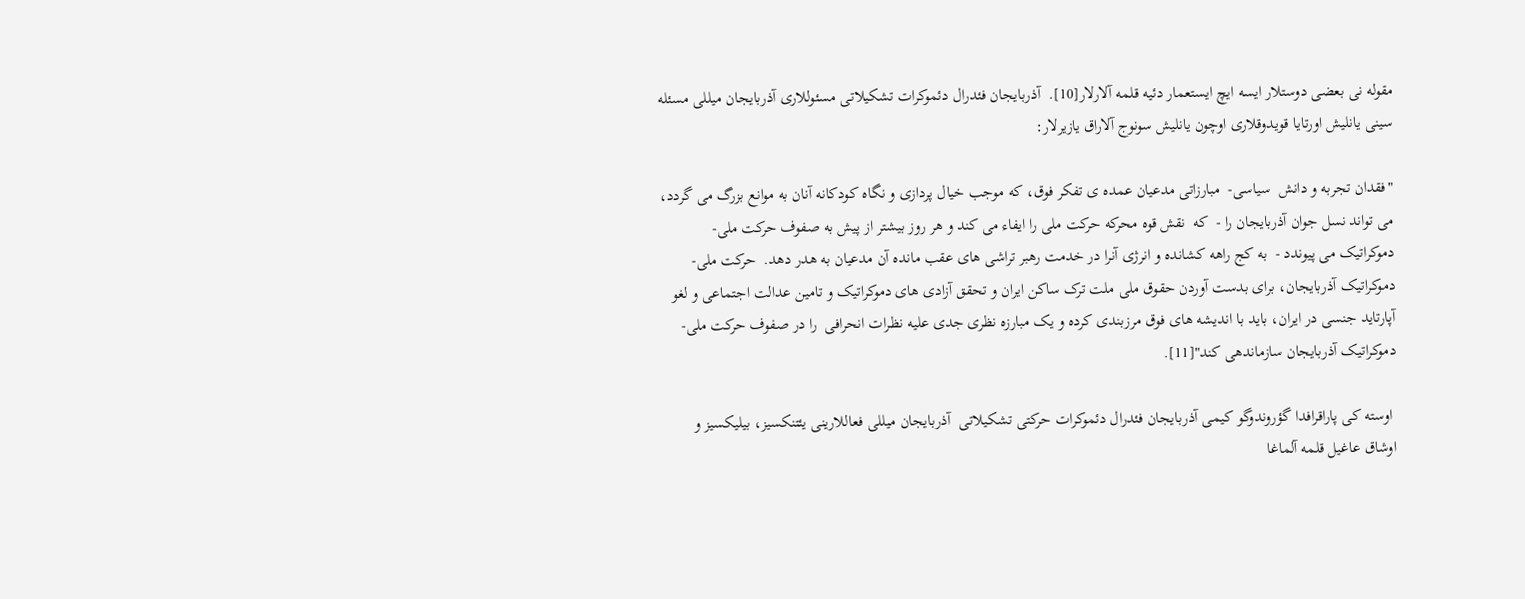مقوله نی بعضی دوستلار ایسه ایچ ایستعمار دئیه قلمه آلارلار[10].  آذربایجان فئدرال دئموکرات تشکیلاتی مسئوللاری آذربایجان میللی مسئله سینی یانلیش اورتایا قویدوقلاری اوچون یانلیش سونوج آلاراق یازیرلار:

"فقدان تجربه و دانش  سیاسی-  مبارزاتی مدعیان عمده ی تفکر فوق، که موجب خیال پردازی و نگاه کودکانه آنان به موانع بزرگ می گردد، می تواند نسل جوان آذربایجان را -  که  نقش قوه محرکه حرکت ملی را ایفاء می کند و هر روز بیشتر از پیش به صفوف حرکت ملی- دموکراتیک می پیوندد -  به کج راهه کشانده و انرژی آنرا در خدمت رهبر تراشی های عقب مانده آن مدعیان به هدر دهد.  حرکت ملی- دموکراتیک آذربایجان، برای بدست آوردن حقوق ملی ملت ترک ساکن ایران و تحقق آزادی های دموکراتیک و تامین عدالت اجتماعی و لغو آپارتاید جنسی در ایران، باید با اندیشه های فوق مرزبندی کرده و یک مبارزه نظری جدی علیه نظرات انحرافی  را در صفوف حرکت ملی- دموکراتیک آذربایجان سازماندهی کند"[11].

 اوسته کی پاراقرافدا گؤروندوگو کیمی آذربایجان فئدرال دئموکرات حرکتی تشکیلاتی  آذربایجان میللی فعاللارینی یئتنکسیز، بیلیکسیز و اوشاق عاغیل قلمه آلماغا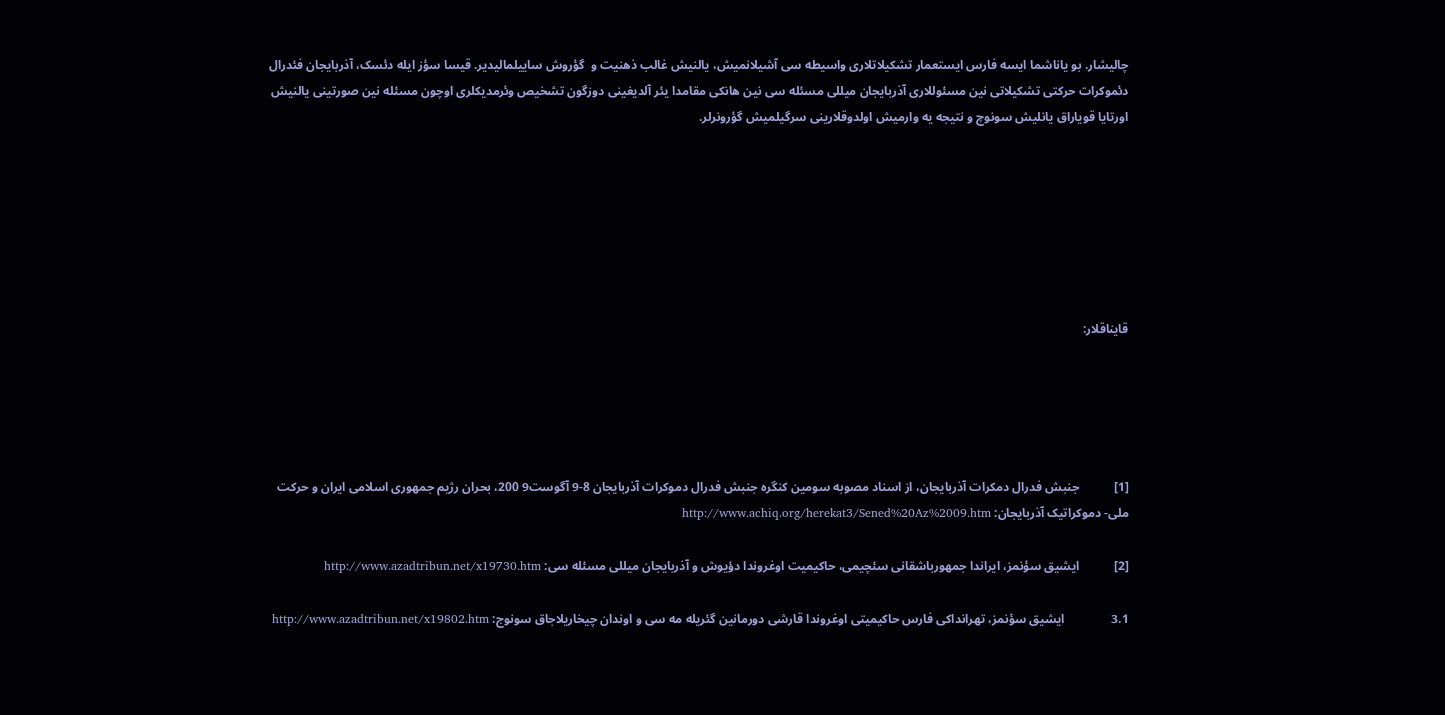چالیشار. بو یاناشما ایسه فارس ایستعمار تشکیلاتلاری واسیطه سی آشیلانمیش، یالنیش غالب ذهنیت و  گؤروش ساییلمالیدیر. قیسا سؤز ایله دئسک، آذربایجان فئدرال دئموکرات حرکتی تشکیلاتی نین مسئوللاری آذربایجان میللی مسئله سی نین هانکی مقامدا یئر آلدیغینی دوزگون تشخیص وئرمدیکلری اوچون مسئله نین صورتینی یالنیش اورتایا قویاراق یانلیش سونوچ و نتیجه یه وارمیش اولدوقلارینی سرگیلمیش گؤرونرلر.







قایناقلار:





[1]           جنبش فدرال دمکرات آذربایجان، از اسناد مصوبه سومين كنگره جنبش فدرال دموكرات آذربايجان 8-9 آگوست9 200، بحران رژیم جمهوری اسلامی ایران و حرکت ملی- دموکراتیک آذربایجان: http://www.achiq.org/herekat3/Sened%20Az%2009.htm

[2]           ایشیق سؤنمز، ایراندا جمهورباشقانی سئچیمی، حاکیمیت اوغروندا دؤیوش و آذربایجان میللی مسئله سی: http://www.azadtribun.net/x19730.htm

3.1               ایشیق سؤنمز، تهرانداکی فارس حاکیمیتی اوغروندا قارشی دورمانین گئریله مه سی و اوندان چیخاریلاجاق سونوج: http://www.azadtribun.net/x19802.htm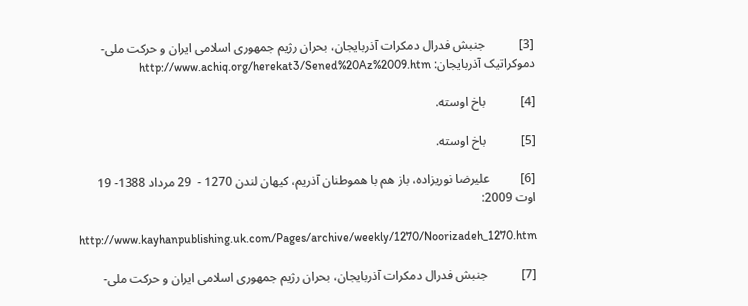[3]           جنبش فدرال دمکرات آذربایجان، بحران رژیم جمهوری اسلامی ایران و حرکت ملی- دموکراتیک آذربایجان: http://www.achiq.org/herekat3/Sened%20Az%2009.htm

[4]           باخ اوسته.

[5]           باخ اوسته.

[6]          علیرضا نوریزاده، باز هم با هموطنان آذریم، کیهان لندن 1270 -  29 مرداد 1388- 19 اوت 2009:

http://www.kayhanpublishing.uk.com/Pages/archive/weekly/1270/Noorizadeh_1270.htm

[7]           جنبش فدرال دمکرات آذربایجان، بحران رژیم جمهوری اسلامی ایران و حرکت ملی-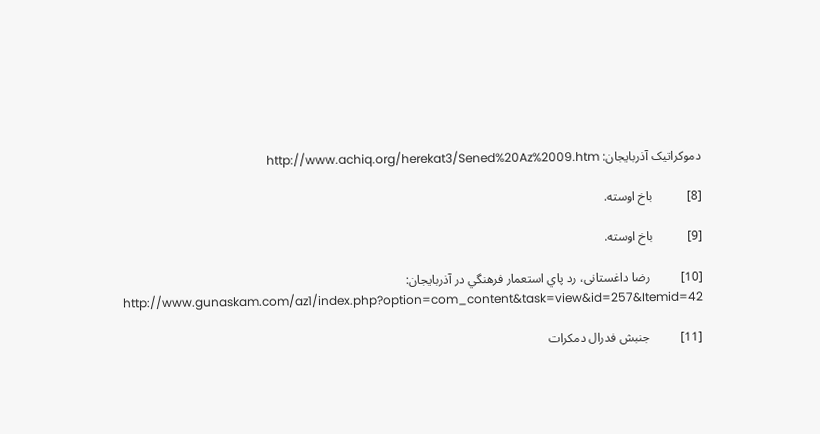دموکراتیک آذربایجان: http://www.achiq.org/herekat3/Sened%20Az%2009.htm

[8]           باخ اوسته.

[9]           باخ اوسته.

[10]          رضا داغستانی، رد پاي استعمار فرهنگي در آذربايجان: http://www.gunaskam.com/az1/index.php?option=com_content&task=view&id=257&Itemid=42

[11]          جنبش فدرال دمکرات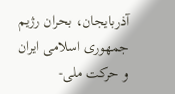آذربایجان، بحران رژیم جمهوری اسلامی ایران و حرکت ملی-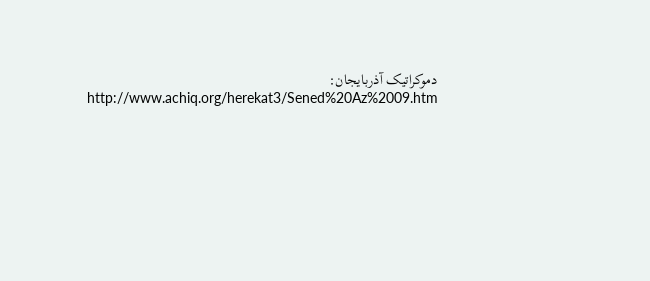دموکراتیک آذربایجان: http://www.achiq.org/herekat3/Sened%20Az%2009.htm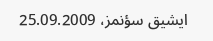ایشیق سؤنمز، 25.09.2009